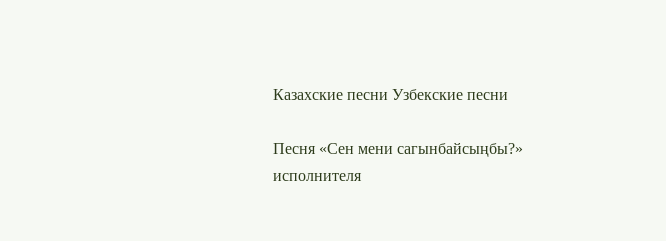Казахские песни Узбекские песни

Песня «Сен мени сагынбайсыңбы?»
исполнителя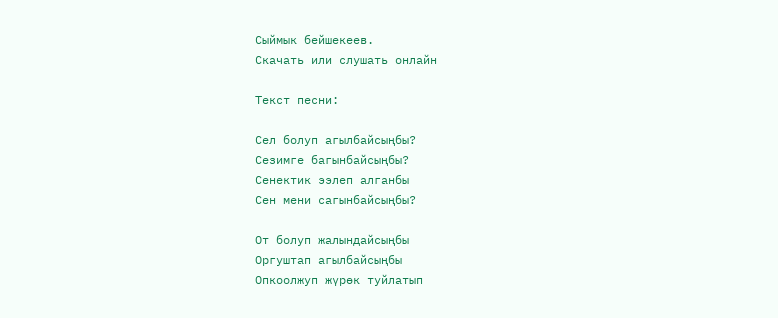Сыймык бейшекеев.
Скачать или слушать онлайн

Текст песни:

Сел болуп агылбайсыңбы?
Сезимге багынбайсыңбы?
Сенектик ээлеп алганбы
Сен мени сагынбайсыңбы?

От болуп жалындайсыңбы
Оргуштап агылбайсыңбы
Опкоолжуп жүрөк туйлатып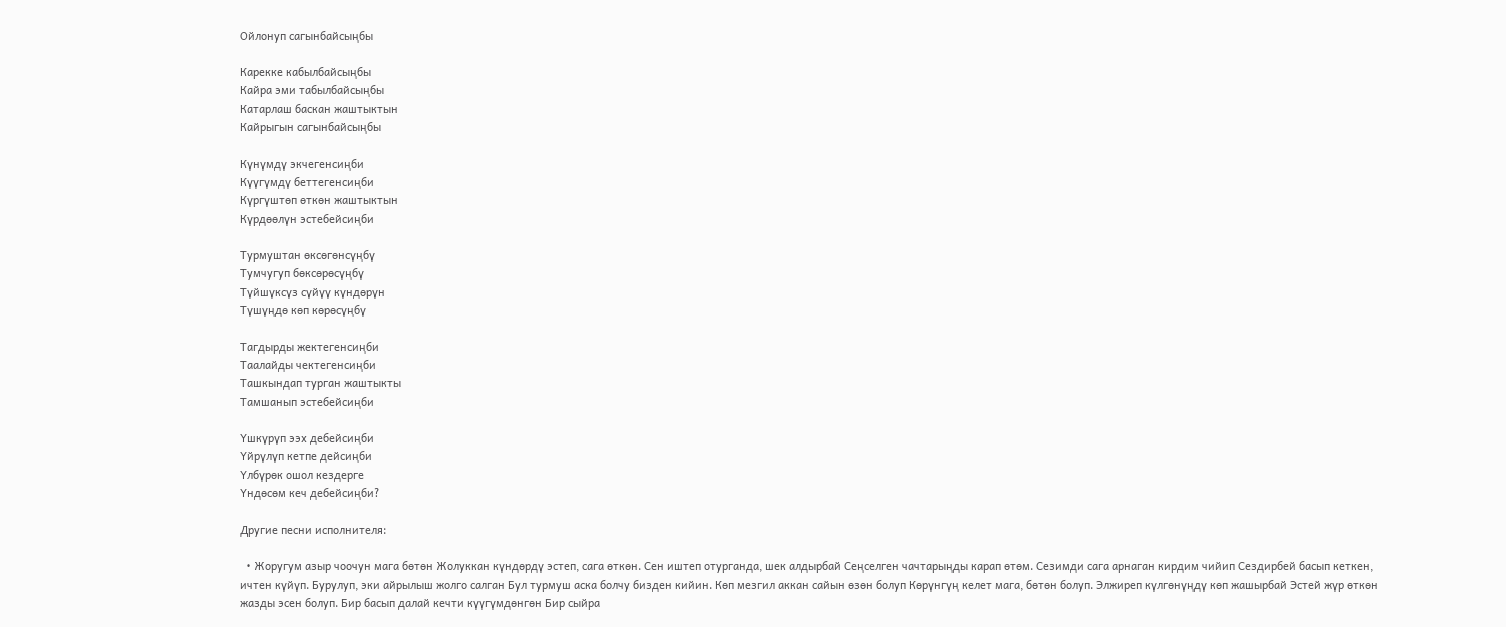Ойлонуп сагынбайсыңбы

Карекке кабылбайсыңбы
Кайра эми табылбайсыңбы
Катарлаш баскан жаштыктын
Кайрыгын сагынбайсыңбы

Күнүмдү экчегенсиңби
Күүгүмдү беттегенсиңби
Күргүштөп өткөн жаштыктын
Күрдөөлүн эстебейсиңби

Турмуштан өксөгөнсүңбү
Тумчугуп бөксөрөсүңбү
Түйшүксүз сүйүү күндөрүн
Түшүңдө көп көрөсүңбү

Тагдырды жектегенсиңби
Таалайды чектегенсиңби
Ташкындап турган жаштыкты
Тамшанып эстебейсиңби

Үшкүрүп ээх дебейсиңби
Үйрүлүп кетпе дейсиңби
Үлбүрөк ошол кездерге
Үндөсөм кеч дебейсиңби?

Другие песни исполнителя:

  • Жоругум азыр чоочун мага бөтөн Жолуккан күндөрдү эстеп, сага өткөн. Сен иштеп отурганда, шек алдырбай Сеңселген чачтарыңды карап өтөм. Сезимди сага арнаган кирдим чийип Сездирбей басып кеткен, ичтен күйүп. Бурулуп, эки айрылыш жолго салган Бул турмуш аска болчу бизден кийин. Көп мезгил аккан сайын өзөн болуп Көрүнгүң келет мага, бөтөн болуп. Элжиреп күлгөнүңдү көп жашырбай Эстей жүр өткөн жазды эсен болуп. Бир басып далай кечти күүгүмдөнгөн Бир сыйра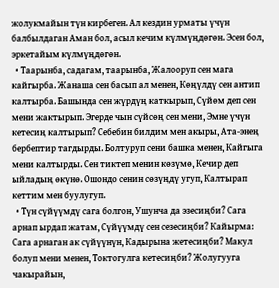жолукмайын түн кирбеген. Ал кездин урматы үчүн балбылдаган Аман бол, асыл кечим күлмүңдөгөн. Эсен бол, эркетайым күлмүңдөгөн.
  • Таарынба, садагам, таарынба, Жалооруп сен мага кайгырба. Жанаша сен басып ал менен, Көңүлдү сен антип калтырба. Башында сен жүрдүң каткырып, Сүйөм деп сен мени жактырып. Эгерде чын сүйсөң сен мени, Эмне үчүн кетесиң калтырып? Себебин билдим мен акыры, Ата-энең бербептир тагдырды. Болтуруп сени башка менен, Кайгыга мени калтырды. Сен тиктеп менин көзүмө, Кечир деп ыйладың өкүнө. Ошондо сенин сөзүңдү угуп, Калтырап кеттим мен буулугуп.
  • Түн сүйүүмдү сага болгон, Ушунча да эзесиңби? Сага арнап ырдап жатам, Сүйүүмдү сен сезесиңби? Кайырма: Сага арнаган ак сүйүүнүн, Кадырына жетесиңби? Макул болуп мени менен, Токтогулга кетесиңби? Жолугууга чакырайын,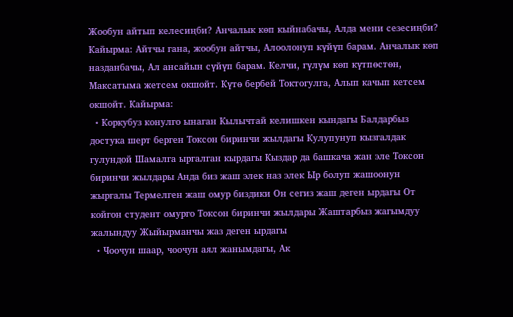Жообун айтып келесиңби? Анчалык көп кыйнабачы, Алда мени сезесиңби? Кайырма: Айтчы гана, жообун айтчы, Алоолонуп күйүп барам. Анчалык көп назданбачы, Ал ансайын сүйүп барам. Келчи, гүлүм көп күтпөстөн, Максатыма жетсем окшойт. Күтө бербей Токтогулга, Алып качып кетсем окшойт. Кайырма:
  • Коркубуз конулго ынаган Кылычтай келишкен кындагы Балдарбыз достука шерт берген Токсон биринчи жылдагы Кулупунуп кызгалдак гулундой Шамалга ыргалган кырдагы Кыздар да башкача жан эле Токсон биринчи жылдары Анда биз жаш элек наз элек Ыр болуп жашоонун жыргалы Термелген жаш омур биздики Он сегиз жаш деген ырдагы От койгон студент омурго Токсон биринчи жылдары Жаштарбыз жагымдуу жалындуу Жыйырманчы жаз деген ырдагы
  • Чоочун шаар, чоочун аял жанымдагы, Ак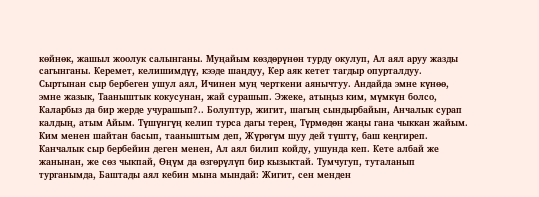көйнөк, жашыл жоолук салынганы. Муңайым көздөрүнөн турду окулуп, Ал аял аруу жазды сагынганы. Керемет, келишимдүү, кээде шаңдуу, Кер аяк кетет тагдыр опурталдуу. Сыртынан сыр бербеген ушул аял, Ичинен муң черткени аянычтуу. Андайда эмне күнөө, эмне жазык, Тааныштык кокусунан, жай сурашып. Эжеке, атыңыз ким, мүмкүн болсо, Каларбыз да бир жерде учурашып?.. Болуптур, жигит, шагың сындырбайын, Анчалык сурап калдың, атым Айым. Түшүнгүң келип турса дагы терең, Түрмөдөн жаңы гана чыккан жайым. Ким менен шайтан басып, тааныштым деп, Жүрөгүм шуу дей түштү, баш кеңгиреп. Канчалык сыр бербейин деген менен, Ал аял билип койду, ушунда кеп. Кете албай же жанынан, же сөз чыкпай, Өңүм да өзгөрүлүп бир кызыктай. Тумчугуп, туталанып турганымда, Баштады аял кебин мына мындай: Жигит, сен менден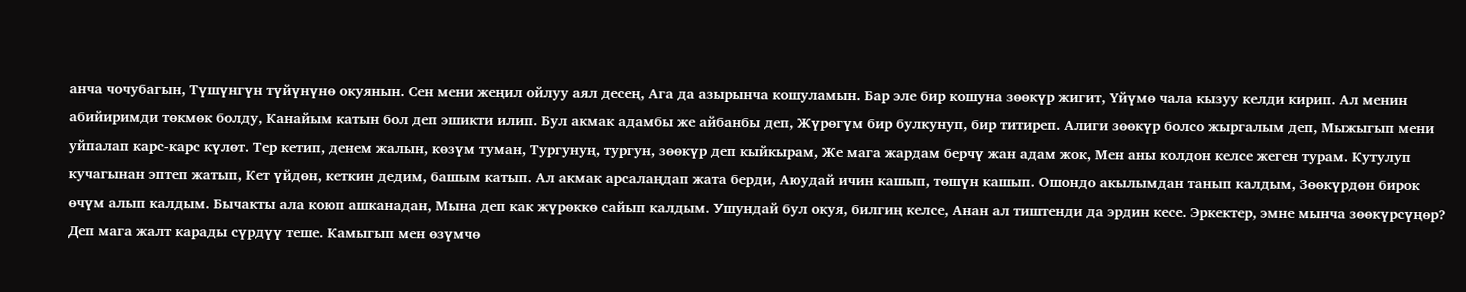анча чочубагын, Түшүнгүн түйүнүнө окуянын. Сен мени жеңил ойлуу аял десең, Ага да азырынча кошуламын. Бар эле бир кошуна зөөкүр жигит, Үйүмө чала кызуу келди кирип. Ал менин абийиримди төкмөк болду, Канайым катын бол деп эшикти илип. Бул акмак адамбы же айбанбы деп, Жүрөгүм бир булкунуп, бир титиреп. Алиги зөөкүр болсо жыргалым деп, Мыжыгып мени уйпалап карс-карс күлөт. Тер кетип, денем жалын, көзүм туман, Тургунуң, тургун, зөөкүр деп кыйкырам, Же мага жардам берчү жан адам жок, Мен аны колдон келсе жеген турам. Кутулуп кучагынан эптеп жатып, Кет үйдөн, кеткин дедим, башым катып. Ал акмак арсалаңдап жата берди, Аюудай ичин кашып, төшүн кашып. Ошондо акылымдан танып калдым, Зөөкүрдөн бирок өчүм алып калдым. Бычакты ала коюп ашканадан, Мына деп как жүрөккө сайып калдым. Ушундай бул окуя, билгиң келсе, Анан ал тиштенди да эрдин кесе. Эркектер, эмне мынча зөөкүрсүңөр? Деп мага жалт карады сүрдүү теше. Камыгып мен өзүмчө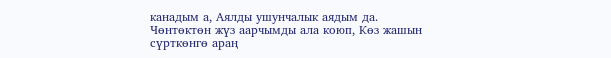канадым а, Аялды ушунчалык аядым да. Чөнтөктөн жүз аарчымды ала коюп, Көз жашын сүрткөнгө араң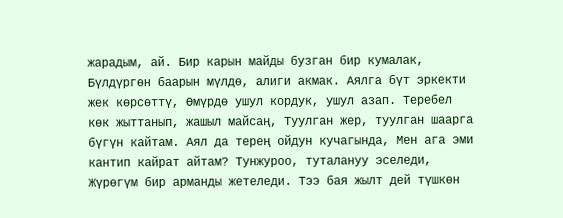жарадым, ай. Бир карын майды бузган бир кумалак, Бүлдүргөн баарын мүлдө, алиги акмак. Аялга бүт эркекти жек көрсөттү, Өмүрдө ушул кордук, ушул азап. Теребел көк жыттанып, жашыл майсаң, Туулган жер, туулган шаарга бүгүн кайтам. Аял да терең ойдун кучагында, Мен ага эми кантип кайрат айтам? Тунжуроо, туталануу эселеди, Жүрөгүм бир арманды жетеледи. Тээ бая жылт дей түшкөн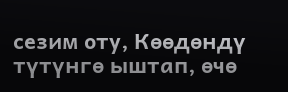сезим оту, Көөдөндү түтүнгө ыштап, өчө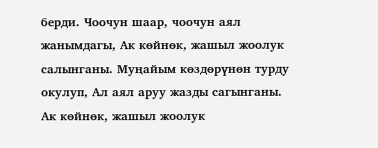берди. Чоочун шаар, чоочун аял жанымдагы, Ак көйнөк, жашыл жоолук салынганы. Муңайым көздөрүнөн турду окулуп, Ал аял аруу жазды сагынганы. Ак көйнөк, жашыл жоолук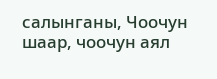салынганы, Чоочун шаар, чоочун аял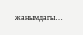жанымдагы…